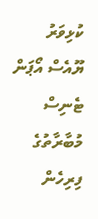ކުޅިވަރު
ޔޫއެސް އޯޕަން ޓެނިސް މުބާރާތުގެ ފިރިހެން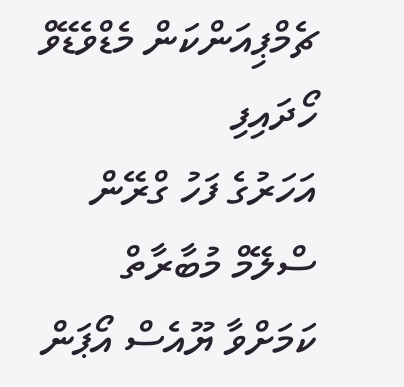ޗެމްޕިއަންކަން މެޑްވެޑޭވް ހޯދައިފި
އަހަރުގެ ފަހު ގްރޭން ސްލޭމް މުބާރާތް ކަމަށްވާ ޔޫއެސް އޯޕަން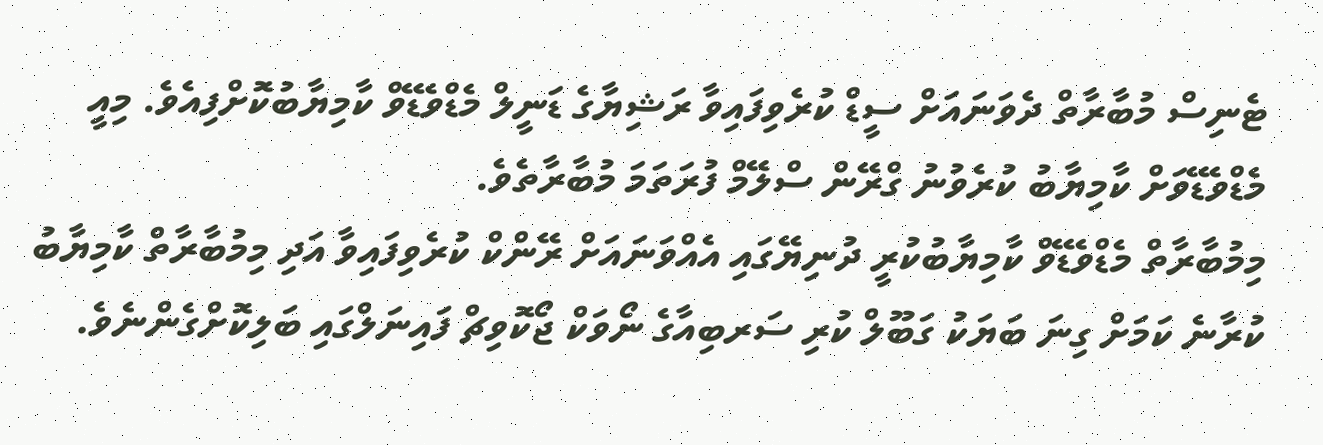ޓެނިސް މުބާރާތް ދެވަނައަށް ސީޑް ކުރެވިފައިވާ ރަޝިޔާގެ ޑަނީލް މެޑްވެޑޭވް ކާމިޔާބުކޮށްފިއެވެ. މިއީ މެޑްވެޑޭވަށް ކާމިޔާބު ކުރެވުނު ގްރޭން ސްލޭމް ފުރަތަމަ މުބާރާތެވެ.
މިމުބާރާތް މެޑްވެޑޭވް ކާމިޔާބުކުރީ ދުނިޔޭގައި އެއްވަނައަށް ރޭންކް ކުރެވިފައިވާ އަދި މިމުބާރާތް ކާމިޔާބު ކުރާނެ ކަމަށް ގިނަ ބަޔަކު ގަބޫލް ކުރި ސަރބިއާގެ ނޯވަކް ޖޯކޮވިޗް ފައިނަލްގައި ބަލިކޮށްގެންނެވެ.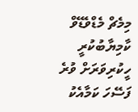މިމެޗް މެޑްވެޑޭވް ކާމިޔާބުކުރީ ހީކުރިވަރަށް ވުރެ ފަސޭހަ ކަމާއެކު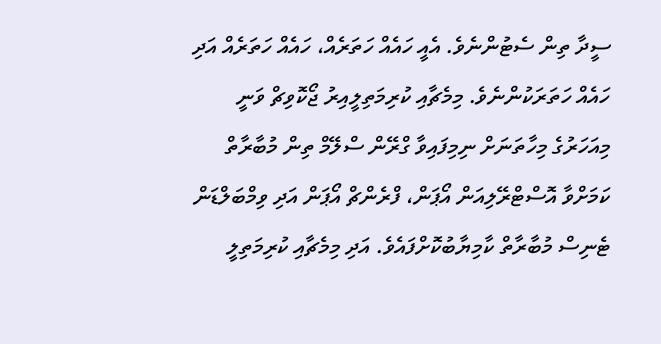ސީދާ ތިން ސެޓުންނެވެ. އެއީ ހައެއް ހަތަރެއް، ހައެއް ހަތަރެއް އަދި ހައެއް ހަތަރަކުންނެވެ. މިމެޗާއި ކުރިމަތިލީއިރު ޖޯކޮވިޗް ވަނީ މިއަހަރުގެ މިހާތަނަށް ނިމިފައިވާ ގްރޭން ސްލޭމް ތިން މުބާރާތް ކަމަށްވާ އޮސްޓްރޭލިއަން އޯޕަން، ފްރެންޗް އޯޕަން އަދި ވިމްބަލްޑަން ޓެނިސް މުބާރާތް ކާމިޔާބުކޮށްފައެވެ. އަދި މިމެޗާއި ކުރިމަތިލީ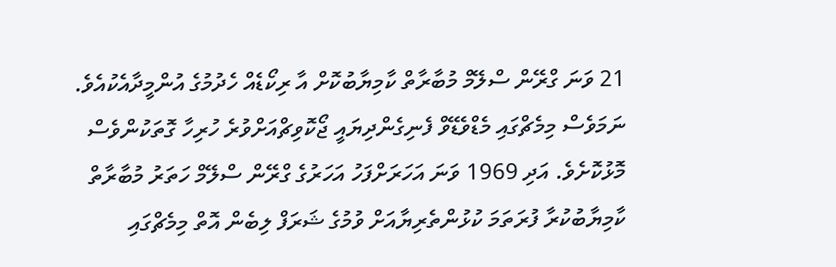21 ވަނަ ގްރޭން ސްލޭމް މުބާރާތް ކާމިޔާބުކޮށް އާ ރިކޯޑެއް ހެދުމުގެ އުންމީދާއެކުއެވެ. ނަމަވެސް މިމެޗްގައި މެޑްވެޑޭވް ފެނިގެންދިޔައީ ޖޯކޮވިޗްއަށްވުރެ ހުރިހާ ގޮތަކުންވެސް މޮޅުކޮށެވެ. އަދި 1969 ވަނަ އަހަރަށްފަހު އަހަރުގެ ގްރޭން ސްލޭމް ހަތަރު މުބާރާތް ކާމިޔާބުކުރާ ފުރަތަމަ ކުޅުންތެރިޔާއަށް ވުމުގެ ޝަރަފް ލިބެން އޮތް މިމެޗްގައި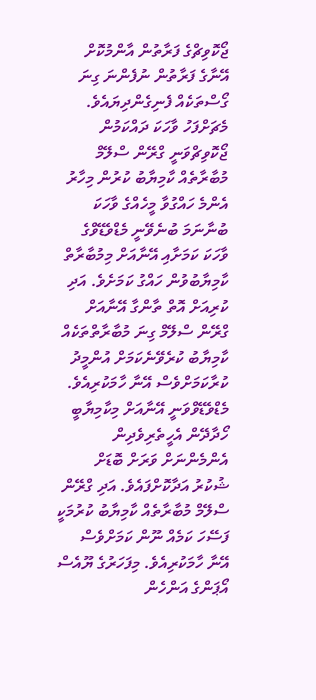ޖޯކޮވިޗްގެ ފަރާތުން އާންމުކޮށް އޭނާގެ ފަރާތުން ނުފެންނަ ގިނަ ގޯސްތަކެއް ފެނިގެންދިޔައެވެ.
މެޗަށްފަހު ވާހަކަ ދައްކަމުން ޖޯކޮވިޗްވަނީ ގްރޭން ސްލޭމް މުބާރާތެއް ކާމިޔާބު ކުރުން މިހާރު އެންމެ ހައްގުވާ މީހެއްގެ ވާހަކަ ބުނާނަމަ ބުނެވޭނީ މެޑްވެޑޭވްގެ ވާހަކަ ކަމަށާއި އޭނާއަށް މިމުބާރާތް ކާމިޔާބުވުން ހައްގު ކަމަށެވެ. އަދި ކުރިއަށް އޮތް ތާންގާ އޭނާއަށް ގްރޭން ސްލޭމް ގިނަ މުބާރާތްތަކެއް ކާމިޔާބު ކުރެވޭނެކަމަށް އުންމީދު ކުރާކަމަށްވެސް އޭނާ ހާމަކުރިއެވެ. މެޑްވެޑޭވްވަނީ އޭނާއަށް މިކާމިޔާބީ ހޯދާދޭން އެހީތެރިވެދިން އެންމެންނަށް ވަރަށް ބޮޑަށް ޝުކުރު އަދާކޮށްފައެވެ. އަދި ގްރޭން ސްލޭމް މުބާރާތެއް ކާމިޔާބު ކުރުމަކީ ފަސޭހަ ކަމެއް ނޫން ކަމަށްވެސް އޭނާ ހާމަކުރިއެވެ. މިފަހަރުގެ ޔޫއެސް އޯޕަންގެ އަންހެން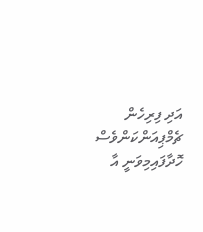އަދި ފިރިހެން ޗެމްޕިއަންކަންވެސް ހޮދާފައިމިވަނީ އާ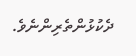ދެކުޅުންތެރިންނެވެ.